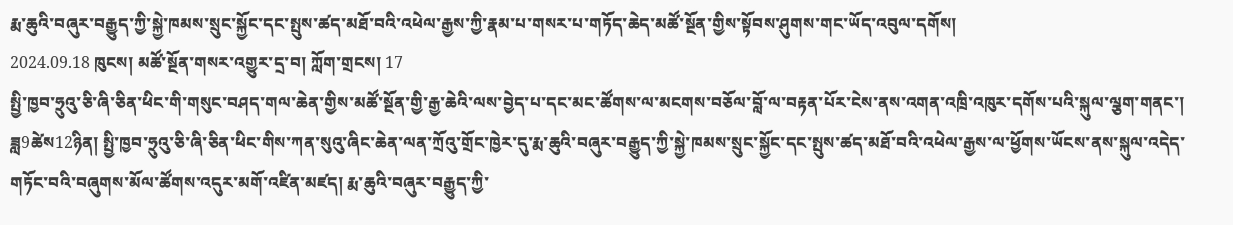རྨ་ཆུའི་བཞུར་བརྒྱུད་ཀྱི་སྐྱེ་ཁམས་སྲུང་སྐྱོང་དང་སྤུས་ཚད་མཐོ་བའི་འཕེལ་རྒྱས་ཀྱི་རྣམ་པ་གསར་པ་གཏོད་ཆེད་མཚོ་སྔོན་གྱིས་སྟོབས་ཤུགས་གང་ཡོད་འབུལ་དགོས།
2024.09.18 ཁུངས། མཚོ་སྔོན་གསར་འགྱུར་དྲ་བ། ཀློག་གྲངས། 17
སྤྱི་ཁྱབ་ཧྲུའུ་ཅི་ཞི་ཅིན་ཕིང་གི་གསུང་བཤད་གལ་ཆེན་གྱིས་མཚོ་སྔོན་གྱི་རྒྱ་ཆེའི་ལས་བྱེད་པ་དང་མང་ཚོགས་ལ་མངགས་བཅོལ་བློ་ལ་བརྟན་པོར་ངེས་ནས་འགན་འཁྲི་འཁུར་དགོས་པའི་སྐུལ་ལྕག་གནང་།
ཟླ9ཚེས12ཉིན། སྤྱི་ཁྱབ་ཧྲུའུ་ཅི་ཞི་ཅིན་ཕིང་གིས་ཀན་སུའུ་ཞིང་ཆེན་ལན་ཀྲོའུ་གྲོང་ཁྱེར་དུ་རྨ་ཆུའི་བཞུར་བརྒྱུད་ཀྱི་སྐྱེ་ཁམས་སྲུང་སྐྱོང་དང་སྤུས་ཚད་མཐོ་བའི་འཕེལ་རྒྱས་ལ་ཕྱོགས་ཡོངས་ནས་སྐུལ་འདེད་གཏོང་བའི་བཞུགས་མོལ་ཚོགས་འདུར་མགོ་འཛིན་མཛད། རྨ་ཆུའི་བཞུར་བརྒྱུད་ཀྱི་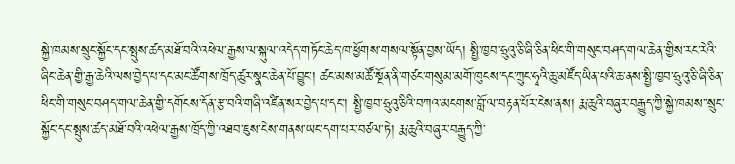སྐྱེ་ཁམས་སྲུང་སྐྱོང་དང་སྤུས་ཚད་མཐོ་བའི་འཕེལ་རྒྱས་ལ་སྐུལ་འདེད་གཏོང་ཆེད་ཁ་ཕྱོགས་གསལ་སྟོན་བྱས་ཡོད། སྤྱི་ཁྱབ་ཧྲུའུ་ཅི་ཞི་ཅིན་ཕིང་གི་གསུང་བཤད་གལ་ཆེན་གྱིས་རང་རེའི་ཞིང་ཆེན་གྱི་རྒྱ་ཆེའི་ལས་བྱེད་པ་དང་མང་ཚོགས་ཁྲོད་ཚུར་སྣང་ཆེན་པོ་བྱུང་། ཚང་མས་མཚོ་སྔོན་ནི་གཙང་གསུམ་མགོ་ཁུངས་དང་ཀྲུང་ཧྭའི་ཆུ་མཛོད་ཡིན་པའི་ཆ་ནས་སྤྱི་ཁྱབ་ཧྲུའུ་ཅི་ཞི་ཅིན་ཕིང་གི་གསུང་བཤད་གལ་ཆེན་གྱི་དགོངས་དོན་རྩ་བའི་གཞི་འཛིན་སར་བྱེད་པ་དང་། སྤྱི་ཁྱབ་ཧྲུའུ་ཅིའི་བཀའ་མངགས་བློ་ལ་བརྟན་པོར་ངེས་ནས། རྨ་ཆུའི་བཞུར་བརྒྱུད་ཀྱི་སྐྱེ་ཁམས་་སྲུང་སྐྱོང་དང་སྤུས་ཚད་མཐོ་བའི་འཕེལ་རྒྱས་ཁྲོད་ཀྱི་འཐབ་ཇུས་ངེས་གནས་ཡང་དག་པར་བཙལ་ཏེ། རྨ་ཆུའི་བཞུར་བརྒྱུད་ཀྱི་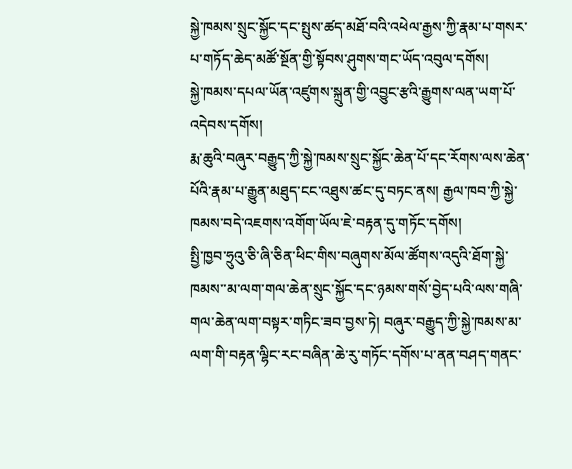སྐྱེ་ཁམས་སྲུང་སྐྱོང་དང་སྤུས་ཚད་མཐོ་བའི་འཕེལ་རྒྱས་ཀྱི་རྣམ་པ་གསར་པ་གཏོད་ཆེད་མཚོ་སྔོན་གྱི་སྟོབས་ཤུགས་གང་ཡོད་འབུལ་དགོས།
སྐྱེ་ཁམས་དཔལ་ཡོན་འཛུགས་སྐྲུན་གྱི་འབྱུང་རྩའི་རྒྱུགས་ལན་ཡག་པོ་འདེབས་དགོས།
རྨ་ཆུའི་བཞུར་བརྒྱུད་ཀྱི་སྐྱེ་ཁམས་སྲུང་སྐྱོང་ཆེན་པོ་དང་རོགས་ལས་ཆེན་པོའི་རྣམ་པ་རྒྱུན་མཐུད་ངང་འཐུས་ཚང་དུ་བཏང་ནས། རྒྱལ་ཁབ་ཀྱི་སྐྱེ་ཁམས་བདེ་འཇགས་འགོག་ཡོལ་ཇེ་བརྟན་དུ་གཏོང་དགོས།
སྤྱི་ཁྱབ་ཧྲུའུ་ཅི་ཞི་ཅིན་ཕིང་གིས་བཞུགས་མོལ་ཚོགས་འདུའི་ཐོག་སྐྱེ་ཁམས་་མ་ལག་གལ་ཆེན་སྲུང་སྐྱོང་དང་ཉམས་གསོ་བྱེད་པའི་ལས་གཞི་གལ་ཆེན་ལག་བསྟར་གཏིང་ཟབ་བྱས་ཏེ། བཞུར་བརྒྱུད་ཀྱི་སྐྱེ་ཁམས་མ་ལག་གི་བརྟན་ལྷིང་རང་བཞིན་ཆེ་རུ་གཏོང་དགོས་པ་ནན་བཤད་གནང་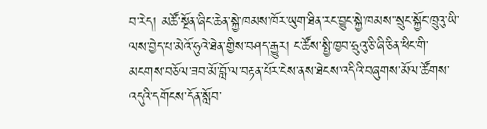བ་རེད། མཚོ་སྔོན་ཞིང་ཆེན་སྐྱེ་ཁམས་ཁོར་ཡུག་ཐིན་རང་བྱུང་སྐྱེ་ཁམས་་སྲུང་སྐྱོང་ཁྲུའུ་ཡི་ལས་བྱེད་པ་མེའོ་ཧུའེ་ཐེན་གྱིས་བཤད་རྒྱུར། ང་ཚོས་སྤྱི་ཁྱབ་ཧྲུའུ་ཅི་ཞི་ཅིན་ཕིང་གི་མངགས་བཅོལ་ཟབ་མོ་བློ་ལ་བརྟན་པོར་ངེས་ནས་ཐེངས་འདིའི་བཞུགས་མོལ་ཚོགས་འདུའི་དགོངས་དོན་སློབ་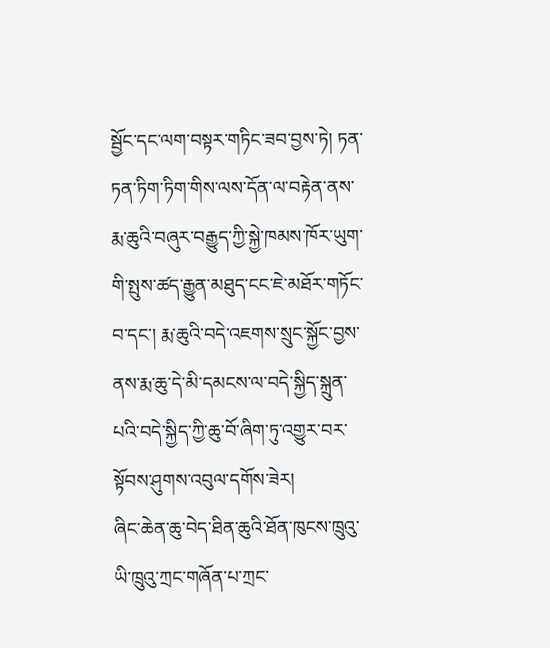སྦྱོང་དང་ལག་བསྟར་གཏིང་ཟབ་བྱས་ཏེ། ཏན་ཏན་ཏིག་ཏིག་གིས་ལས་དོན་ལ་བརྟེན་ནས་རྨ་ཆུའི་བཞུར་བརྒྱུད་ཀྱི་སྐྱེ་ཁམས་ཁོར་ཡུག་གི་སྤུས་ཚད་རྒྱུན་མཐུད་ངང་ཇེ་མཐོར་གཏོང་བ་དང་། རྨ་ཆུའི་བདེ་འཇགས་སྲུང་སྐྱོང་བྱས་ནས་རྨ་ཆུ་དེ་མི་དམངས་ལ་བདེ་སྐྱིད་སྐྲུན་པའི་བདེ་སྐྱིད་ཀྱི་ཆུ་བོ་ཞིག་ཏུ་འགྱུར་བར་སྟོབས་ཤུགས་འབུལ་དགོས་ཟེར།
ཞིང་ཆེན་ཆུ་བེད་ཐིན་ཆུའི་ཐོན་ཁུངས་ཁྲུའུ་ཡི་ཁྲུའུ་ཀྲང་གཞོན་པ་ཀྲང་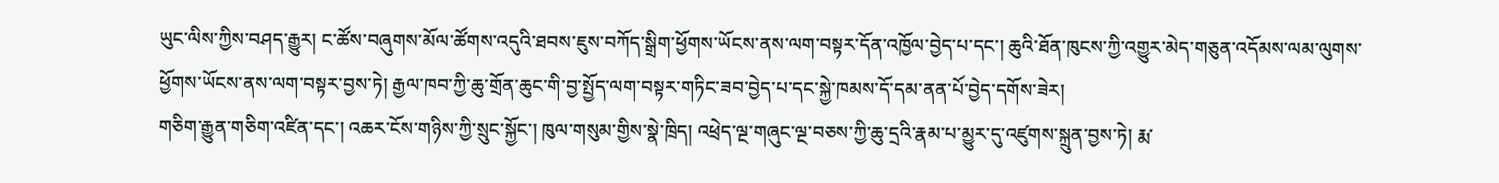ཡུང་ལིས་ཀྱིས་བཤད་རྒྱུར། ང་ཚོས་བཞུགས་མོལ་ཚོགས་འདུའི་ཐབས་ཇུས་བཀོད་སྒྲིག་ཕྱོགས་ཡོངས་ནས་ལག་བསྟར་དོན་འཁྱོལ་བྱེད་པ་དང་། ཆུའི་ཐོན་ཁུངས་ཀྱི་འགྱུར་མེད་གཅུན་འདོམས་ལམ་ལུགས་ཕྱོགས་ཡོངས་ནས་ལག་བསྟར་བྱས་ཏེ། རྒྱལ་ཁབ་ཀྱི་ཆུ་གྲོན་ཆུང་གི་བྱ་སྤྱོད་ལག་བསྟར་གཏིང་ཟབ་བྱེད་པ་དང་སྐྱེ་ཁམས་དོ་དམ་ནན་པོ་བྱེད་དགོས་ཟེར།
གཅིག་རྒྱུན་གཅིག་འཛིན་དང་། འཆར་ངོས་གཉིས་ཀྱི་སྲུང་སྐྱོང་། ཁུལ་གསུམ་གྱིས་སྣེ་ཁྲིད། འཕྲེད་ལྔ་གཞུང་ལྔ་བཅས་ཀྱི་ཆུ་དྲའི་རྣམ་པ་མྱུར་དུ་འཛུགས་སྐྲུན་བྱས་ཏེ། རྨ་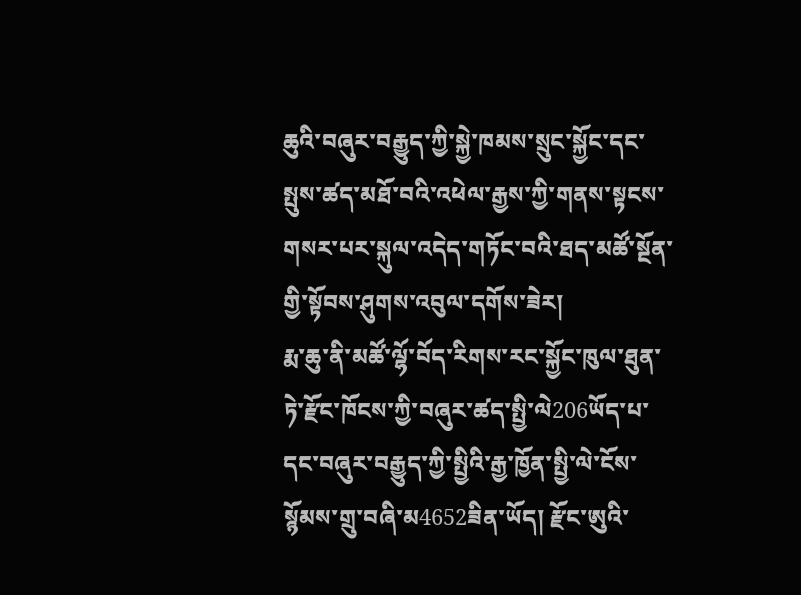ཆུའི་བཞུར་བརྒྱུད་ཀྱི་སྐྱེ་ཁམས་སྲུང་སྐྱོང་དང་སྤུས་ཚད་མཐོ་བའི་འཕེལ་རྒྱས་ཀྱི་གནས་སྟངས་གསར་པར་སྐུལ་འདེད་གཏོང་བའི་ཐད་མཚོ་སྔོན་གྱི་སྟོབས་ཤུགས་འབུལ་དགོས་ཟེར།
རྨ་ཆུ་ནི་མཚོ་ལྷོ་བོད་རིགས་རང་སྐྱོང་ཁུལ་ཐུན་ཏེ་རྫོང་ཁོངས་ཀྱི་བཞུར་ཚད་སྤྱི་ལེ206ཡོད་པ་དང་བཞུར་བརྒྱུད་ཀྱི་སྤྱིའི་རྒྱ་ཁྱོན་སྤྱི་ལེ་ངོས་སྙོམས་གྲུ་བཞི་མ4652ཟིན་ཡོད། རྫོང་ཨུའི་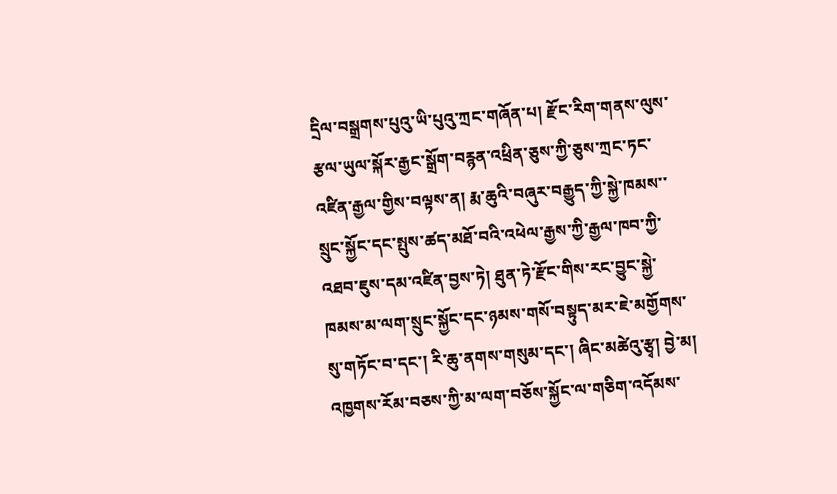དྲིལ་བསྒྲགས་པུའུ་ཡི་པུའུ་ཀྲང་གཞོན་པ། རྫོང་རིག་གནས་ལུས་རྩལ་ཡུལ་སྐོར་རྒྱང་སྒྲོག་བརྙན་འཕྲིན་ཅུས་ཀྱི་ཅུས་ཀྲང་ཏང་འཛིན་རྒྱལ་གྱིས་བལྟས་ན། རྨ་ཆུའི་བཞུར་བརྒྱུད་ཀྱི་སྐྱེ་ཁམས་་སྲུང་སྐྱོང་དང་སྤུས་ཚད་མཐོ་བའི་འཕེལ་རྒྱས་ཀྱི་རྒྱལ་ཁབ་ཀྱི་འཐབ་ཇུས་དམ་འཛིན་བྱས་ཏེ། ཐུན་ཏེ་རྫོང་གིས་རང་བྱུང་སྐྱེ་ཁམས་མ་ལག་སྲུང་སྐྱོང་དང་ཉམས་གསོ་བསྟུད་མར་ཇེ་མགྱོགས་སུ་གཏོང་བ་དང་། རི་ཆུ་ནགས་གསུམ་དང་། ཞིང་མཚེའུ་རྩྭ། བྱེ་མ། འཁྱགས་རོམ་བཅས་ཀྱི་མ་ལག་བཅོས་སྐྱོང་ལ་གཅིག་འདོམས་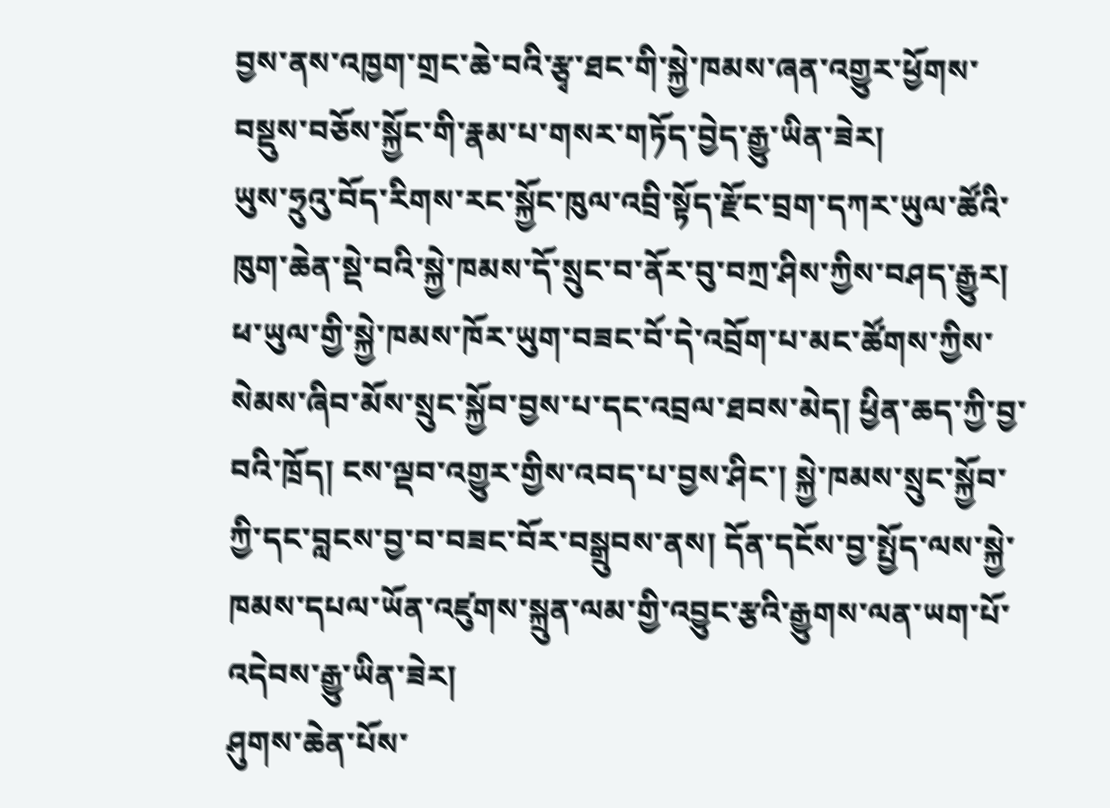བྱས་ནས་འཁྱག་གྲང་ཆེ་བའི་རྩྭ་ཐང་གི་སྐྱེ་ཁམས་ཞན་འགྱུར་ཕྱོགས་བསྡུས་བཅོས་སྐྱོང་གི་རྣམ་པ་གསར་གཏོད་བྱེད་རྒྱུ་ཡིན་ཟེར།
ཡུས་ཧྲུའུ་བོད་རིགས་རང་སྐྱོང་ཁུལ་འབྲི་སྟོད་རྫོང་བྲག་དཀར་ཡུལ་ཚོའི་ཁུག་ཆེན་སྡེ་བའི་སྐྱེ་ཁམས་དོ་སྲུང་བ་ནོར་བུ་བཀྲ་ཤིས་ཀྱིས་བཤད་རྒྱུར། ཕ་ཡུལ་གྱི་སྐྱེ་ཁམས་ཁོར་ཡུག་བཟང་བོ་དེ་འབྲོག་པ་མང་ཚོགས་ཀྱིས་སེམས་ཞིབ་མོས་སྲུང་སྐྱོབ་བྱས་པ་དང་འབྲལ་ཐབས་མེད། ཕྱིན་ཆད་ཀྱི་བྱ་བའི་ཁྲོད། ངས་ལྡབ་འགྱུར་གྱིས་འབད་པ་བྱས་ཤིང་། སྐྱེ་ཁམས་སྲུང་སྐྱོབ་ཀྱི་དང་བླངས་བྱ་བ་བཟང་བོར་བསྒྲུབས་ནས། དོན་དངོས་བྱ་སྤྱོད་ལས་སྐྱེ་ཁམས་དཔལ་ཡོན་འཛུགས་སྐྲུན་ལམ་གྱི་འབྱུང་རྩའི་རྒྱུགས་ལན་ཡག་པོ་འདེབས་རྒྱུ་ཡིན་ཟེར།
ཤུགས་ཆེན་པོས་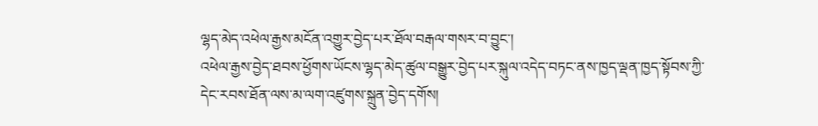ལྷད་མེད་འཕེལ་རྒྱས་མངོན་འགྱུར་བྱེད་པར་ཐོལ་བརྒལ་གསར་བ་བྱུང་།
འཕེལ་རྒྱས་བྱེད་ཐབས་ཕྱོགས་ཡོངས་ལྷད་མེད་ཚུལ་བསྒྱུར་བྱེད་པར་སྐུལ་འདེད་བཏང་ནས་ཁྱད་ལྡན་ཁྱད་སྟོབས་ཀྱི་དེང་རབས་ཐོན་ལས་མ་ལག་འཛུགས་སྐྲུན་བྱེད་དགོས།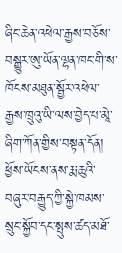ཞིང་ཆེན་འཕེལ་རྒྱས་བཅོས་བསྒྱུར་ཨུ་ཡོན་ལྷན་ཁང་གི་ས་ཁོངས་མཐུན་སྦྱོར་འཕེལ་རྒྱས་ཁྲུའུ་ཡི་ལས་བྱེད་པ་མཱེ་ཞིག་ཀོན་གྱིས་བསྟན་དོན། ཕྱོས་ཡོངས་ནས་རྨ་ཆུའི་བཞུར་བརྒྱུད་ཀྱི་སྐྱེ་ཁམས་སྲུང་སྐྱོབ་དང་སྤུས་ཚད་མཐོ་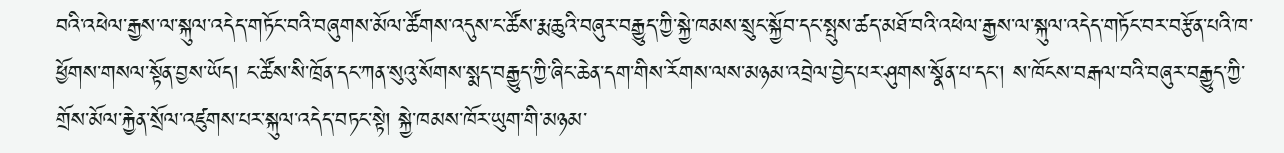བའི་འཕེལ་རྒྱས་ལ་སྐུལ་འདེད་གཏོང་བའི་བཞུགས་མོལ་ཚོགས་འདུས་ང་ཚོས་རྨ་ཆུའི་བཞུར་བརྒྱུད་ཀྱི་སྐྱེ་ཁམས་སྲུང་སྐྱོབ་དང་སྤུས་ཚད་མཐོ་བའི་འཕེལ་རྒྱས་ལ་སྐུལ་འདེད་གཏོང་བར་བརྩོན་པའི་ཁ་ཕྱོགས་གསལ་སྟོན་བྱས་ཡོད། ང་ཚོས་སི་ཁྲོན་དང་ཀན་སུའུ་སོགས་སྨད་བརྒྱུད་ཀྱི་ཞིང་ཆེན་དག་གིས་རོགས་ལས་མཉམ་འབྲེལ་བྱེད་པར་ཤུགས་སྣོན་པ་དང་། ས་ཁོངས་བརྒལ་བའི་བཞུར་བརྒྱུད་ཀྱི་གྲོས་མོལ་རྐྱེན་སྲོལ་འཛུགས་པར་སྐུལ་འདེད་བཏང་སྟེ། སྐྱེ་ཁམས་ཁོར་ཡུག་གི་མཉམ་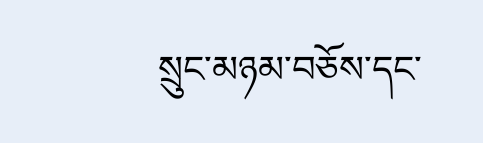སྲུང་མཉམ་བཅོས་དང་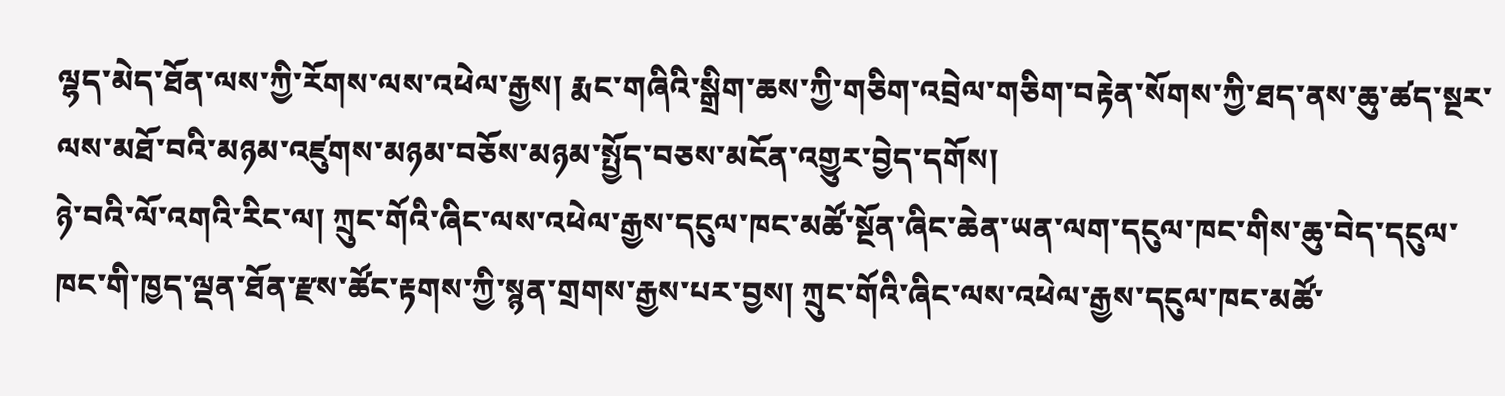ལྷད་མེད་ཐོན་ལས་ཀྱི་རོགས་ལས་འཕེལ་རྒྱས། རྨང་གཞིའི་སྒྲིག་ཆས་ཀྱི་གཅིག་འབྲེལ་གཅིག་བརྟེན་སོགས་ཀྱི་ཐད་ནས་ཆུ་ཚད་སྔར་ལས་མཐོ་བའི་མཉམ་འཛུགས་མཉམ་བཅོས་མཉམ་སྤྱོད་བཅས་མངོན་འགྱུར་བྱེད་དགོས།
ཉེ་བའི་ལོ་འགའི་རིང་ལ། ཀྲུང་གོའི་ཞིང་ལས་འཕེལ་རྒྱས་དངུལ་ཁང་མཚོ་སྔོན་ཞིང་ཆེན་ཡན་ལག་དངུལ་ཁང་གིས་ཆུ་བེད་དངུལ་ཁང་གི་ཁྱད་ལྡན་ཐོན་རྫས་ཚོང་རྟགས་ཀྱི་སྙན་གྲགས་རྒྱས་པར་བྱས། ཀྲུང་གོའི་ཞིང་ལས་འཕེལ་རྒྱས་དངུལ་ཁང་མཚོ་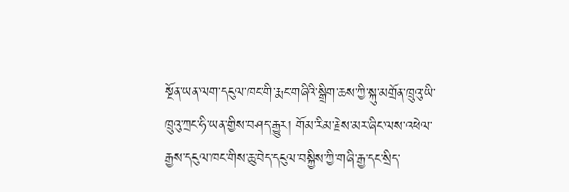སྔོན་ཡན་ལག་དངུལ་ཁང་གི་རྨང་གཞིའི་སྒྲིག་ཆས་ཀྱི་སྐུ་མགྲོན་ཁྲུའུ་ཡི་ཁྲུའུ་ཀྲང་ཧི་ཡན་གྱིས་བཤད་རྒྱུར། གོམ་རིམ་རྗེས་མར་ཞིང་ལས་འཕེལ་རྒྱས་དངུལ་ཁང་གིས་ཆུ་བེད་དངུལ་བསྐྱིས་ཀྱི་གཞི་རྒྱ་དང་སྲིད་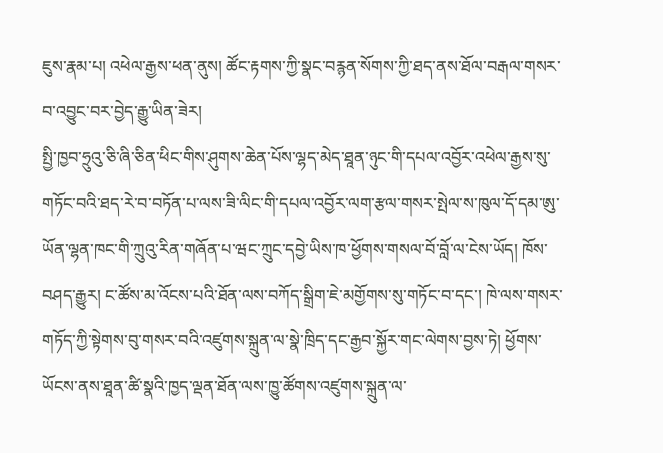ཇུས་རྣམ་པ། འཕེལ་རྒྱས་ཕན་ནུས། ཚོང་རྟགས་ཀྱི་སྣང་བརྙན་སོགས་ཀྱི་ཐད་ནས་ཐོལ་བརྒལ་གསར་བ་འབྱུང་བར་བྱེད་རྒྱུ་ཡིན་ཟེར།
སྤྱི་ཁྱབ་ཧྲུའུ་ཅི་ཞི་ཅིན་ཕིང་གིས་ཤུགས་ཆེན་པོས་ལྷད་མེད་ཐཱན་ཉུང་གི་དཔལ་འབྱོར་འཕེལ་རྒྱས་སུ་གཏོང་བའི་ཐད་རེ་བ་བཏོན་པ་ལས་ཟི་ལིང་གི་དཔལ་འབྱོར་ལག་རྩལ་གསར་སྤེལ་ས་ཁུལ་དོ་དམ་ཨུ་ཡོན་ལྷན་ཁང་གི་ཀྲུའུ་རིན་གཞོན་པ་ཝང་ཀྲུང་དབྱེ་ཡིས་ཁ་ཕྱོགས་གསལ་བོ་བློ་ལ་ངེས་ཡོད། ཁོས་བཤད་རྒྱུར། ང་ཚོས་མ་འོངས་པའི་ཐོན་ལས་བཀོད་སྒྲིག་ཇེ་མགྱོགས་སུ་གཏོང་བ་དང་། ཁེ་ལས་གསར་གཏོད་ཀྱི་སྟེགས་བུ་གསར་བའི་འཛུགས་སྐྲུན་ལ་སྣེ་ཁྲིད་དང་རྒྱབ་སྐྱོར་གང་ལེགས་བྱས་ཏེ། ཕྱོགས་ཡོངས་ནས་ཐཱན་ཚི་སྣའི་ཁྱད་ལྡན་ཐོན་ལས་ཁྱུ་ཚོགས་འཛུགས་སྐྲུན་ལ་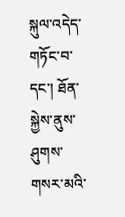སྐུལ་འདེད་གཏོང་བ་དང་། ཐོན་སྐྱེས་ནུས་ཤུགས་གསར་མའི་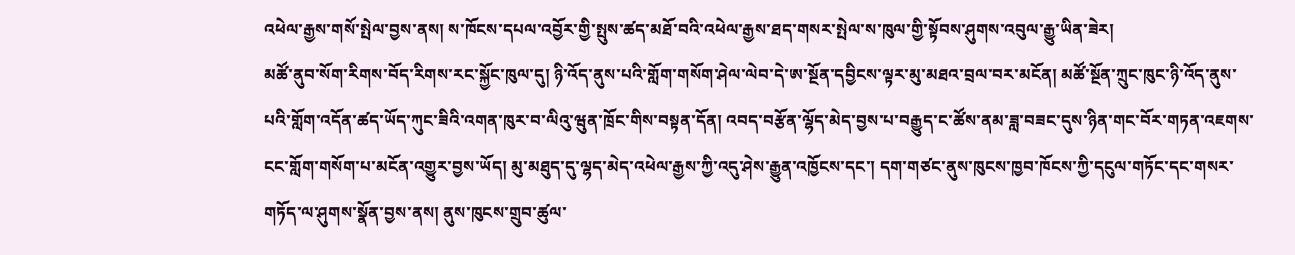འཕེལ་རྒྱས་གསོ་སྤེལ་བྱས་ནས། ས་ཁོངས་དཔལ་འབྱོར་གྱི་སྤུས་ཚད་མཐོ་བའི་འཕེལ་རྒྱས་ཐད་གསར་སྤེལ་ས་ཁུལ་གྱི་སྟོབས་ཤུགས་འབུལ་རྒྱུ་ཡིན་ཟེར།
མཚོ་ནུབ་སོག་རིགས་བོད་རིགས་རང་སྐྱོང་ཁུལ་དུ། ཉི་འོད་ནུས་པའི་གློག་གསོག་ཤེལ་ལེབ་དེ་ཨ་སྔོན་དབྱིངས་ལྟར་མུ་མཐའ་བྲལ་བར་མངོན། མཚོ་སྔོན་ཀྲུང་ཁུང་ཉི་འོད་ནུས་པའི་གློག་འདོན་ཚད་ཡོད་ཀུང་ཟིའི་འགན་ཁུར་བ་ལིའུ་ཝུན་ཁྲོང་གིས་བསྟན་དོན། འབད་བརྩོན་ལྷོད་མེད་བྱས་པ་བརྒྱུད་ང་ཚོས་ནམ་ཟླ་བཟང་དུས་ཉིན་གང་བོར་གཏན་འཇགས་ངང་གློག་གསོག་པ་མངོན་འགྱུར་བྱས་ཡོད། མུ་མཐུད་དུ་ལྷད་མེད་འཕེལ་རྒྱས་ཀྱི་འདུ་ཤེས་རྒྱུན་འཁྱོངས་དང་། དག་གཙང་ནུས་ཁུངས་ཁྱབ་ཁོངས་ཀྱི་དངུལ་གཏོང་དང་གསར་གཏོད་ལ་ཤུགས་སྣོན་བྱས་ནས། ནུས་ཁུངས་གྲུབ་ཚུལ་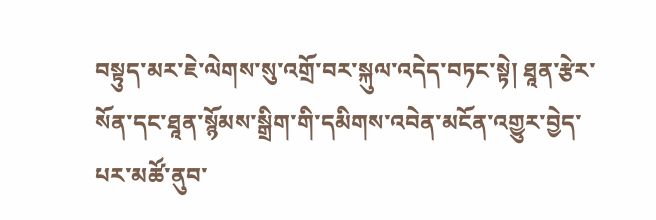བསྟུད་མར་ཇེ་ལེགས་སུ་འགྲོ་བར་སྐུལ་འདེད་བཏང་སྟེ། ཐཱན་རྩེར་སོན་དང་ཐཱན་སྙོམས་སྒྲིག་གི་དམིགས་འབེན་མངོན་འགྱུར་བྱེད་པར་མཚོ་ནུབ་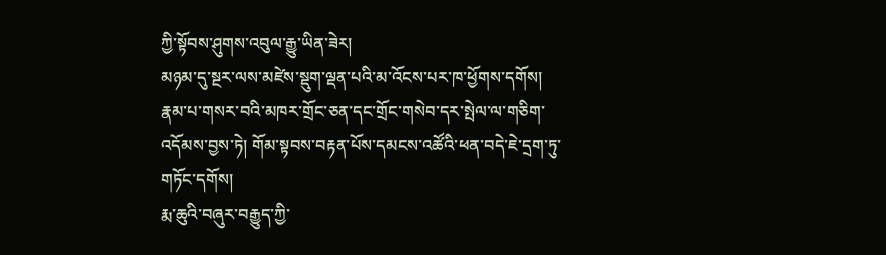ཀྱི་སྟོབས་ཤུགས་འབུལ་རྒྱུ་ཡིན་ཟེར།
མཉམ་དུ་སྔར་ལས་མཛེས་སྡུག་ལྡན་པའི་མ་འོངས་པར་ཁ་ཕྱོགས་དགོས།
རྣམ་པ་གསར་བའི་མཁར་གྲོང་ཅན་དང་གྲོང་གསེབ་དར་སྤེལ་ལ་གཅིག་འདོམས་བྱས་ཏེ། གོམ་སྟབས་བརྟན་པོས་དམངས་འཚོའི་ཕན་བདེ་ཇེ་དྲག་ཏུ་གཏོང་དགོས།
རྨ་ཆུའི་བཞུར་བརྒྱུད་ཀྱི་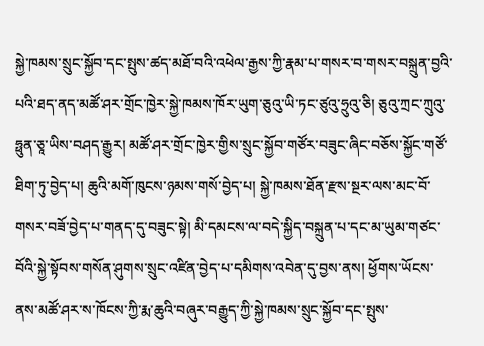སྐྱེ་ཁམས་སྲུང་སྐྱོབ་དང་སྤུས་ཚད་མཐོ་བའི་འཕེལ་རྒྱས་ཀྱི་རྣམ་པ་གསར་བ་གསར་བསྐྲུན་བྱའི་པའི་ཐད་ནད་མཚོ་ཤར་གྲོང་ཁྱེར་སྐྱེ་ཁམས་ཁོར་ཡུག་ཅུའུ་ཡི་ཏང་ཙུའུ་ཧྲུའུ་ཅི། ཅུའུ་ཀྲང་ཀྲུའུ་ཧྥུན་ཅཱ་ཡིས་བཤད་རྒྱུར། མཚོ་ཤར་གྲོང་ཁྱེར་གྱིས་སྲུང་སྐྱོབ་གཙོར་བཟུང་ཞིང་བཅོས་སྐྱོང་གཙོ་ཐིག་ཏུ་བྱེད་པ། ཆུའི་མགོ་ཁུངས་ཉམས་གསོ་བྱེད་པ། སྐྱེ་ཁམས་ཐོན་རྫས་སྔར་ལས་མང་བོ་གསར་བཟོ་བྱེད་པ་གནད་དུ་བཟུང་སྟེ། མི་དམངས་ལ་བདེ་སྐྱིད་བསྐྲུན་པ་དང་མ་ཡུམ་གཙང་བོའི་སྐྱེ་སྟོབས་གསོན་ཤུགས་སྲུང་འཛིན་བྱེད་པ་དམིགས་འབེན་དུ་བྱས་ནས། ཕྱོགས་ཡོངས་ནས་མཚོ་ཤར་ས་ཁོངས་ཀྱི་རྨ་ཆུའི་བཞུར་བརྒྱུད་ཀྱི་སྐྱེ་ཁམས་སྲུང་སྐྱོབ་དང་སྤུས་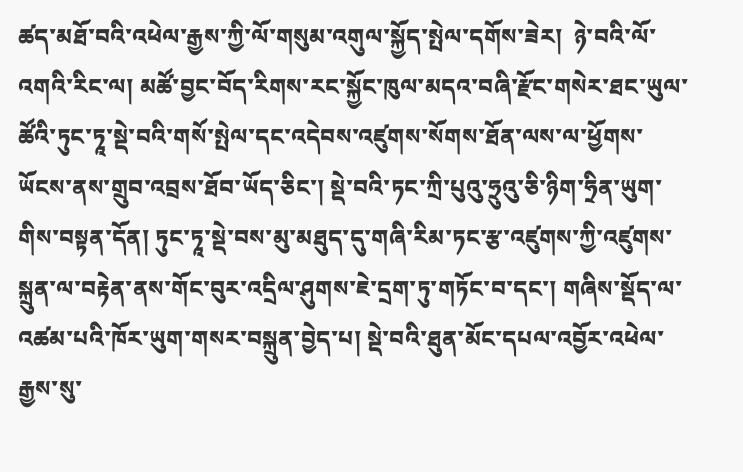ཚད་མཐོ་བའི་འཕེལ་རྒྱས་ཀྱི་ལོ་གསུམ་འགུལ་སྐྱོད་སྤེལ་དགོས་ཟེར།  ཉེ་བའི་ལོ་འགའི་རིང་ལ། མཚོ་བྱང་བོད་རིགས་རང་སྐྱོང་ཁུལ་མདའ་བཞི་རྫོང་གསེར་ཐང་ཡུལ་ཚོའི་ཏུང་ཏཱ་སྡེ་བའི་གསོ་སྤེལ་དང་འདེབས་འཛུགས་སོགས་ཐོན་ལས་ལ་ཕྱོགས་ཡོངས་ནས་གྲུབ་འབྲས་ཐོབ་ཡོད་ཅིང་། སྡེ་བའི་ཏང་ཀྲི་པུའུ་ཧྲུའུ་ཅི་ཉིག་ཧྲིན་ཡུག་གིས་བསྟན་དོན། ཏུང་ཏཱ་སྡེ་བས་མུ་མཐུད་དུ་གཞི་རིམ་ཏང་རྩ་འཛུགས་ཀྱི་འཛུགས་སྐྲུན་ལ་བརྟེན་ནས་གོང་བུར་འདྲིལ་ཤུགས་ཇེ་དྲག་ཏུ་གཏོང་བ་དང་། གཞིས་སྡོད་ལ་འཚམ་པའི་ཁོར་ཡུག་གསར་བསྐྲུན་བྱེད་པ། སྡེ་བའི་ཐུན་མོང་དཔལ་འབྱོར་འཕེལ་རྒྱས་སུ་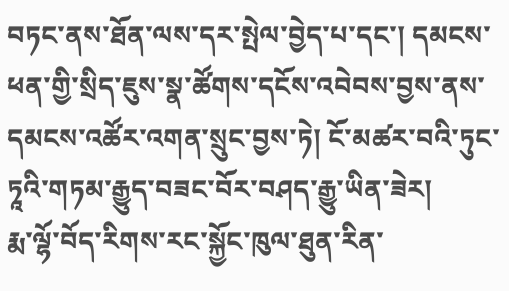བཏང་ནས་ཐོན་ལས་དར་སྤེལ་བྱེད་པ་དང་། དམངས་ཕན་གྱི་སྲིད་ཇུས་སྣ་ཚོགས་དངོས་འབེབས་བྱས་ནས་དམངས་འཚོར་འགན་སྲུང་བྱས་ཏེ། ངོ་མཚར་བའི་ཏུང་ཏཱའི་གཏམ་རྒྱུད་བཟང་བོར་བཤད་རྒྱུ་ཡིན་ཟེར།
རྨ་ལྷོ་བོད་རིགས་རང་སྐྱོང་ཁུལ་ཐུན་རིན་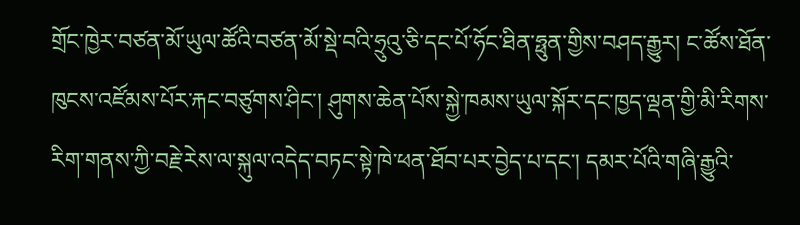གྲོང་ཁྱེར་བཙན་མོ་ཡུལ་ཚོའི་བཙན་མོ་སྡེ་བའི་ཧྲུའུ་ཅི་དང་པོ་ཧོང་ཐིན་ཧྥུན་གྱིས་བཤད་རྒྱུར། ང་ཚོས་ཐོན་ཁུངས་འཛོམས་པོར་རྐང་བཙུགས་ཤིང་། ཤུགས་ཆེན་པོས་སྐྱེ་ཁམས་ཡུལ་སྐོར་དང་ཁྱད་ལྡན་གྱི་མི་རིགས་རིག་གནས་ཀྱི་བརྗེ་རེས་ལ་སྐུལ་འདེད་བཏང་སྟེ་ཁེ་ཕན་ཐོབ་པར་བྱེད་པ་དང་། དམར་པོའི་གཞི་རྒྱུའི་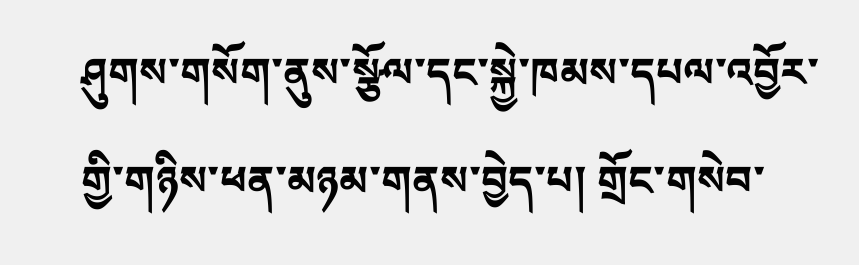ཤུགས་གསོག་ནུས་སྩོལ་དང་སྐྱེ་ཁམས་དཔལ་འབྱོར་གྱི་གཉིས་ཕན་མཉམ་གནས་བྱེད་པ། གྲོང་གསེབ་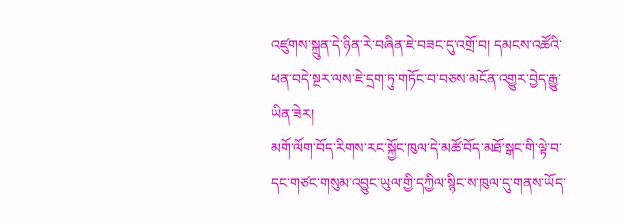འཛུགས་སྐྲུན་དེ་ཉིན་རེ་བཞིན་ཇེ་བཟང་དུ་འགྲོ་བ། དམངས་འཚོའི་ཕན་བདེ་སྔར་ལས་ཇེ་དྲག་ཏུ་གཏོང་བ་བཅས་མངོན་འགྱུར་བྱེད་རྒྱུ་ཡིན་ཟེར།
མགོ་ལོག་བོད་རིགས་རང་སྐྱོང་ཁུལ་དེ་མཚོ་བོད་མཐོ་སྒང་གི་ལྟེ་བ་དང་གཙང་གསུམ་འབྱུང་ཡུལ་གྱི་དཀྱིལ་སྙིང་ས་ཁུལ་དུ་གནས་ཡོད་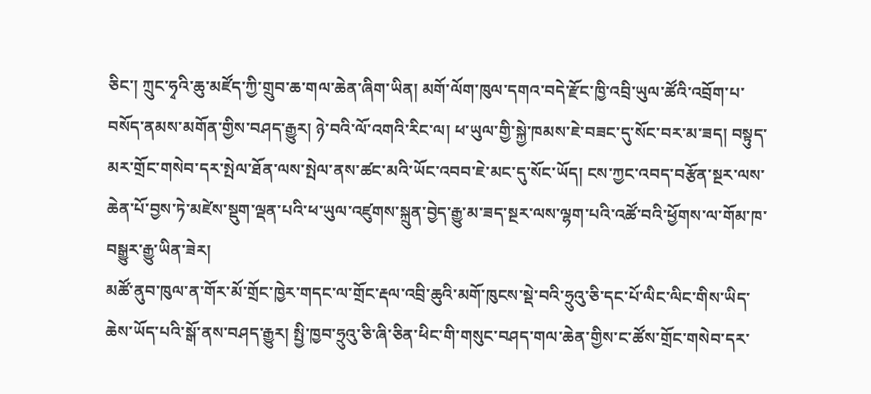ཅིང་། ཀྲུང་ཧྭའི་ཆུ་མཛོད་ཀྱི་གྲུབ་ཆ་གལ་ཆེན་ཞིག་ཡིན། མགོ་ལོག་ཁུལ་དགའ་བདེ་རྫོང་ཁྱི་འབྲི་ཡུལ་ཚོའི་འབྲོག་པ་བསོད་ནམས་མགོན་གྱིས་བཤད་རྒྱུར། ཉེ་བའི་ལོ་འགའི་རིང་ལ། ཕ་ཡུལ་གྱི་སྐྱེ་ཁམས་ཇེ་བཟང་དུ་སོང་བར་མ་ཟད། བསྟུད་མར་གྲོང་གསེབ་དར་སྤེལ་ཐོན་ལས་སྤེལ་ནས་ཚང་མའི་ཡོང་འབབ་ཇེ་མང་དུ་སོང་ཡོད། ངས་ཀྱང་འབད་བརྩོན་སྔར་ལས་ཆེན་པོ་བྱས་ཏེ་མཛེས་སྡུག་ལྡན་པའི་ཕ་ཡུལ་འཛུགས་སྐྲུན་བྱེད་རྒྱུ་མ་ཟད་སྔར་ལས་ལྷག་པའི་འཚོ་བའི་ཕྱོགས་ལ་གོམ་ཁ་བསྒྱུར་རྒྱུ་ཡིན་ཟེར།
མཚོ་ནུབ་ཁུལ་ན་གོར་མོ་གྲོང་ཁྱེར་གདང་ལ་གྲོང་རྡལ་འབྲི་ཆུའི་མགོ་ཁུངས་སྡེ་བའི་ཧྲུའུ་ཅི་དང་པོ་ལིང་ལིང་གིས་ཡིད་ཆེས་ཡོད་པའི་སྒོ་ནས་བཤད་རྒྱུར། སྤྱི་ཁྱབ་ཧྲུའུ་ཅི་ཞི་ཅིན་ཕིང་གི་གསུང་བཤད་གལ་ཆེན་གྱིས་ང་ཚོས་གྲོང་གསེབ་དར་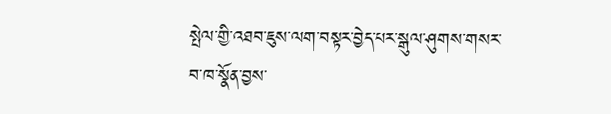སྤེལ་གྱི་འཐབ་ཇུས་ལག་བསྟར་བྱེད་པར་སྒུལ་ཤུགས་གསར་བ་ཁ་སྣོན་བྱས་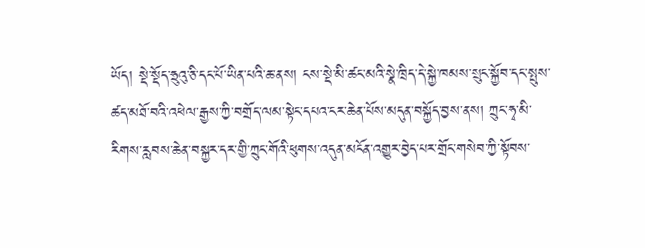ཡོད། སྡེ་སྡོད་ཧྲུའུ་ཅི་དང་པོ་ཡིན་པའི་ཆ་ནས། ངས་སྡེ་མི་ཚང་མའི་སྣེ་ཁྲིད་དེ་སྐྱེ་ཁམས་སྲུང་སྐྱོབ་དང་སྤུས་ཚད་མཐོ་བའི་འཕེལ་རྒྱས་ཀྱི་བགྲོད་ལམ་སྟེང་དཔའ་ངར་ཆེན་པོས་མདུན་བསྐྱོད་བྱས་ནས། ཀྲུང་ཧྭ་མི་རིགས་རླབས་ཆེན་བསྐྱར་དར་གྱི་ཀྲུང་གོའི་ཕུགས་འདུན་མངོན་འགྱུར་བྱེད་པར་གྲོང་གསེབ་ཀྱི་སྟོབས་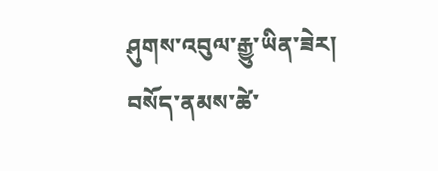ཤུགས་འབུལ་རྒྱུ་ཡིན་ཟེར།
བསོད་ནམས་ཚེ་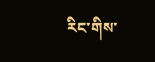རིང་གིས་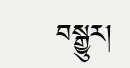བསྒྱུར།